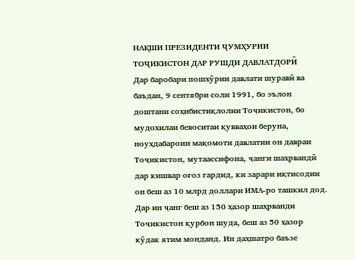НАҚШИ ПРЕЗИДЕНТИ ҶУМҲУРИИ ТОҶИКИСТОН ДАР РУШДИ ДАВЛАТДОРӢ
Дар баробари пошхӯрии давлати шуравӣ ва баъдан, 9 сентябри соли 1991, бо эълон доштани соҳибистиқлолии Тоҷикистон, бо мудохилаи бевоситаи қувваҳои беруна, ноуҳдабароии мақомоти давлатии он давраи Тоҷикистон, мутаассифона, ҷанги шаҳрвандӣ дар кишвар оғоз гардид, ки зарари иқтисодии он беш аз 10 млрд доллари ИМА-ро ташкил дод. Дар ин ҷанг беш аз 150 ҳазор шаҳрванди Тоҷикистон қурбон шуда, беш аз 50 ҳазор кӯдак ятим монданд. Ин даҳшатро баъзе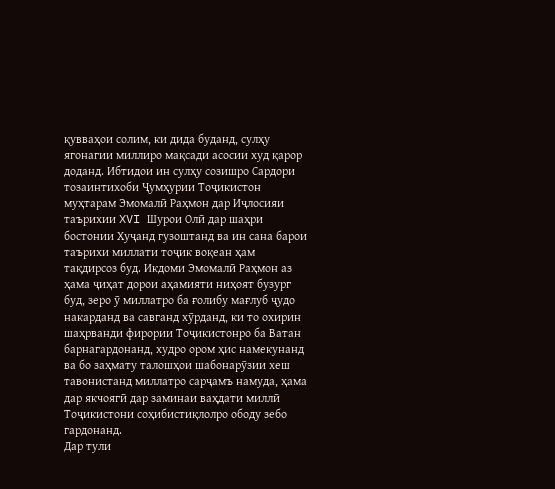қувваҳои солим, ки дида буданд, сулҳу ягонагии миллиро мақсади асосии худ қарор доданд. Ибтидои ин сулҳу созишро Сардори тозаинтихоби Ҷумҳурии Тоҷикистон муҳтарам Эмомалӣ Раҳмон дар Иҷлосияи таърихии XVI Шурои Олӣ дар шаҳри бостонии Хуҷанд гузоштанд ва ин сана барои таърихи миллати тоҷик воқеан ҳам тақдирсоз буд. Икдоми Эмомалӣ Раҳмон аз ҳама ҷиҳат дорои аҳамияти ниҳоят бузург буд, зеро ӯ миллатро ба ғолибу мағлуб ҷудо накарданд ва савганд хӯрданд, ки то охирин шаҳрванди фирории Тоҷикистонро ба Ватан барнагардонанд, худро ором ҳис намекунанд ва бо заҳмату талошҳои шабонарӯзии хеш тавонистанд миллатро сарҷамъ намуда, ҳама дар якчоягӣ дар заминаи ваҳдати миллӣ Тоҷикистони соҳибистиқлолро ободу зебо гардонанд.
Дар тули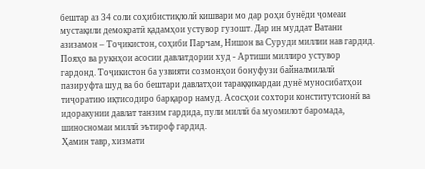бештар аз 34 соли соҳибистиқлолӣ кишвари мо дар роҳи бунёди ҷомеаи мустақили демократӣ қадамҳои устувор гузошт. Дар ин муддат Ватани азизамон – Тоҷикистон, соҳиби Парчам, Нишон ва Суруди миллии нав гардид. Пояҳо ва рукнҳои асосии давлатдории худ - Артиши миллиро устувор гардонд. Тоҷикистон ба узвияти созмонҳои бонуфузи байналмилалӣ пазируфта шуд ва бо бештари давлатҳои тараққикардаи дунё муносибатҳои тиҷоратию иқтисодиро барқарор намуд. Асосҳои сохтори конститутсионӣ ва идоракунии давлат танзим гардида, пули миллӣ ба муомилот баромада, шиносномаи миллӣ эътироф гардид.
Ҳамин тавр, хизмати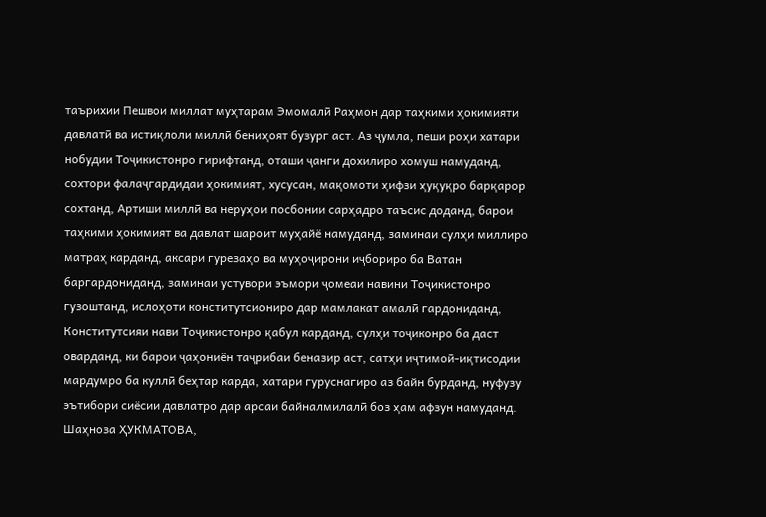таърихии Пешвои миллат муҳтарам Эмомалӣ Раҳмон дар таҳкими ҳокимияти давлатӣ ва истиқлоли миллӣ бениҳоят бузург аст. Аз ҷумла, пеши роҳи хатари нобудии Тоҷикистонро гирифтанд, оташи ҷанги дохилиро хомуш намуданд, сохтори фалаҷгардидаи ҳокимият, хусусан, мақомоти ҳифзи ҳуқуқро барқарор сохтанд, Артиши миллӣ ва неруҳои посбонии сарҳадро таъсис доданд, барои таҳкими ҳокимият ва давлат шароит муҳайё намуданд, заминаи сулҳи миллиро матраҳ карданд, аксари гурезаҳо ва муҳоҷирони иҷбориро ба Ватан баргардониданд, заминаи устувори эъмори ҷомеаи навини Тоҷикистонро гузоштанд, ислоҳоти конститутсиониро дар мамлакат амалӣ гардониданд, Конститутсияи нави Тоҷикистонро қабул карданд, сулҳи тоҷиконро ба даст оварданд, ки барои ҷаҳониён таҷрибаи беназир аст, сатҳи иҷтимоӣ-иқтисодии мардумро ба куллӣ беҳтар карда, хатари гуруснагиро аз байн бурданд, нуфузу эътибори сиёсии давлатро дар арсаи байналмилалӣ боз ҳам афзун намуданд.
Шаҳноза ҲУКМАТОВА,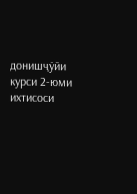донишҷӯйи курси 2-юми ихтисоси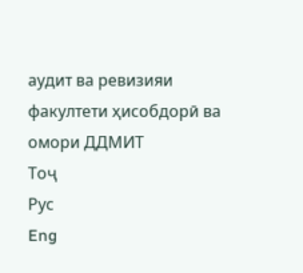аудит ва ревизияи факултети ҳисобдорӣ ва омори ДДМИТ
Тоҷ
Рус
Eng